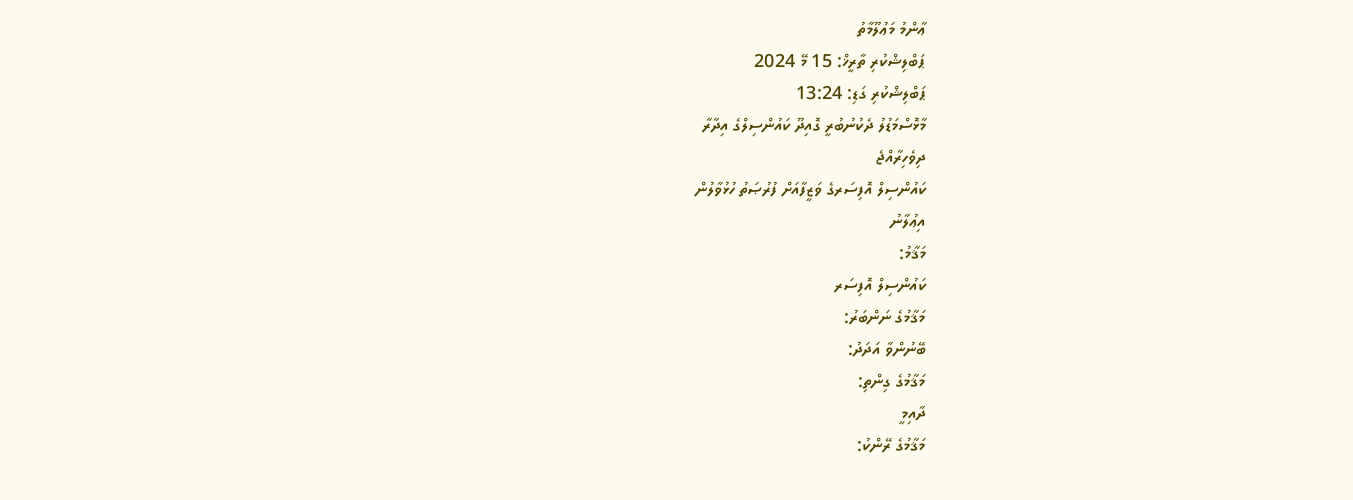ޢާންމު މަޢުލޫމާތު
ޕަބްލިޝްކުރި ތާރީޚް: 15 މޭ 2024
ޕަބްލިޝްކުރި ގަޑި: 13:24
މާޅޮސްމަޑުލު ދެކުނުބުރީ ގޮއިދޫ ކައުންސިލްގެ އިދާރާ
ދިވެހިރާއްޖެ
ކައުންސިލް އޮފިސަރގެ ވަޒީފާއަށް ފުރުޞަތު ހުޅުވާލުން
އިޢުލާނު
މަޤާމު:
ކައުންސިލް އޮފިސަރ
މަޤާމުގެ ނަންބަރު:
ބޭނުންވާ އަދަދު:
މަޤާމުގެ ގިންތި:
ދާއިމީ
މަޤާމުގެ ރޭންކު: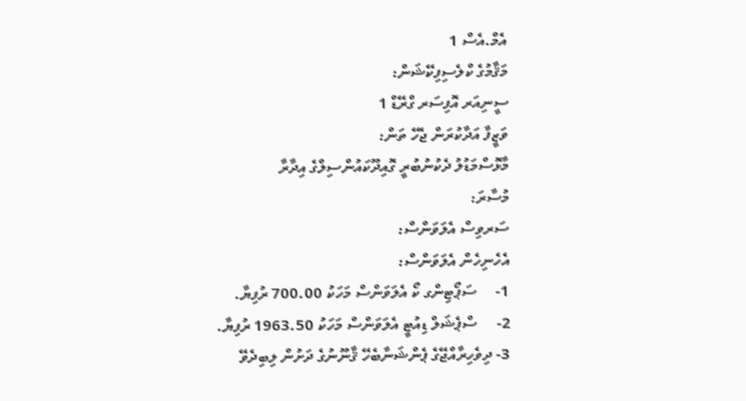އެމް.އެސް 1
މަޤާމުގެ ކްލެސިފިކޭޝަން:
ސީނިއަރ އޮފިސަރ ގްރޭޑް 1
ވަޒީފާ އަދާކުރަން ޖެހޭ ތަން:
މާޅޮސްމަޑުލު ދެކުނުބުރީ ގޮއިދޫކައުންސިލްގެ އިދާރާ
މުސާރަ:
ސަރވިސް އެލަވަންސް:
އެހެނިހެން އެލަވަންސް:
1-     ސަޕޯޓިންގ ކޯ އެލަވަންސް މަހަކު 700.00 ރުފިޔާ.
2-     ސްޕެޝަލް ޑިއުޓީ އެލަވަންސް މަހަކު 1963.50 ރުފިޔާ.
3- ދިވެހިރާއްޖޭގެ ޕެންޝަނާބެހޭ ޤާނޫނުގެ ދަށުން ލިބިދެވޭ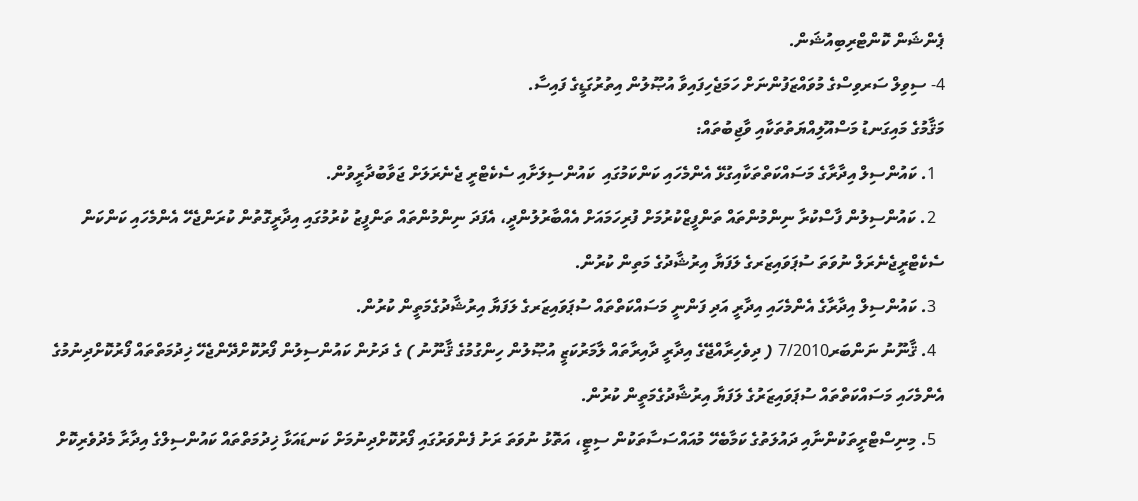ޕެންޝަން ކޮންޓްރިބިއުޝަން.
4- ސިވިލް ސަރވިސްގެ މުވައްޒަފުންނަށް ހަމަޖެހިފައިވާ އުޞޫލުން އިތުރުގަޑީގެ ފައިސާ.
މަޤާމުގެ މައިގަނޑު މަސްއޫލިއްޔަތުތަކާއި ވާޖިބުތައް:
  1. ކައުންސިލް އިދާރާގެ މަސައްކަތްތަކާއިގުޅޭ އެންމެހައި ކަންކަމުގައި  ކައުންސިލަށާއި ސެކެޓްރީ ޖެނެރަލަށް ޖަވާބުދާރީވުން.
  2. ކައުންސިލުން ފާސްކުރާ ނިންމުންތައް ތަންފީޒްކުރުމަށް ފުރިހަމައަށް އެއްބާރުލުންދީ، އެފަދަ ނިންމުންތައް ތަންފީޒު ކުރުމުގައި އިދާރީގޮތުން ކުރަންޖެހޭ އެންމެހައި ކަންކަން ސެކެޓްރީޖެނެރަލް ނުވަތަ ސުޕަވައިޒަރގެ ލަފަޔާ އިރުޝާދުގެ މަތިން ކުރުން.
  3. ކައުންސިލް އިދާރާގެ އެންމެހައި އިދާރީ އަދި ފަންނީ މަސައްކަތްތައް ސުޕަވައިޒަރގެ ލަފަޔާ އިރުޝާދުގެމަތީން ކުރުން.
  4. ޤާނޫނު ނަންބަރ7/2010 ( ދިވެހިރާއްޖޭގެ އިދާރީ ދާއިރާތައް ލާމަރުކަޒީ އުޞޫލުން ހިންގުމުގެ ޤާނޫނު ) ގެ ދަށުން ކައުންސިލުން ފޯރުކޮށްދޭންޖެހޭ ޚިދުމަތްތައް ފޯރުކޮށްދިނުމުގެ އެންމެހައި މަސައްކަތްތައް ސުޕަވައިޒަރުގެ ލަފަޔާ އިރުޝާދުގެމަތީން ކުރުން.
  5. މިނިސްޓްރީތަކުންނާއި ދައުލަތުގެ ކަމާބެހޭ މުއައްސަސާތަކުން ސިޓީ، އަތޮޅު ނުވަތަ ރަށު ފެންވަރުގައި ފޯރުކޮށްދިނުމަށް ކަނޑައަޅާ ޚިދުމަތްތައް ކައުންސިލްގެ އިދާރާ މެދުވެރިކޮށް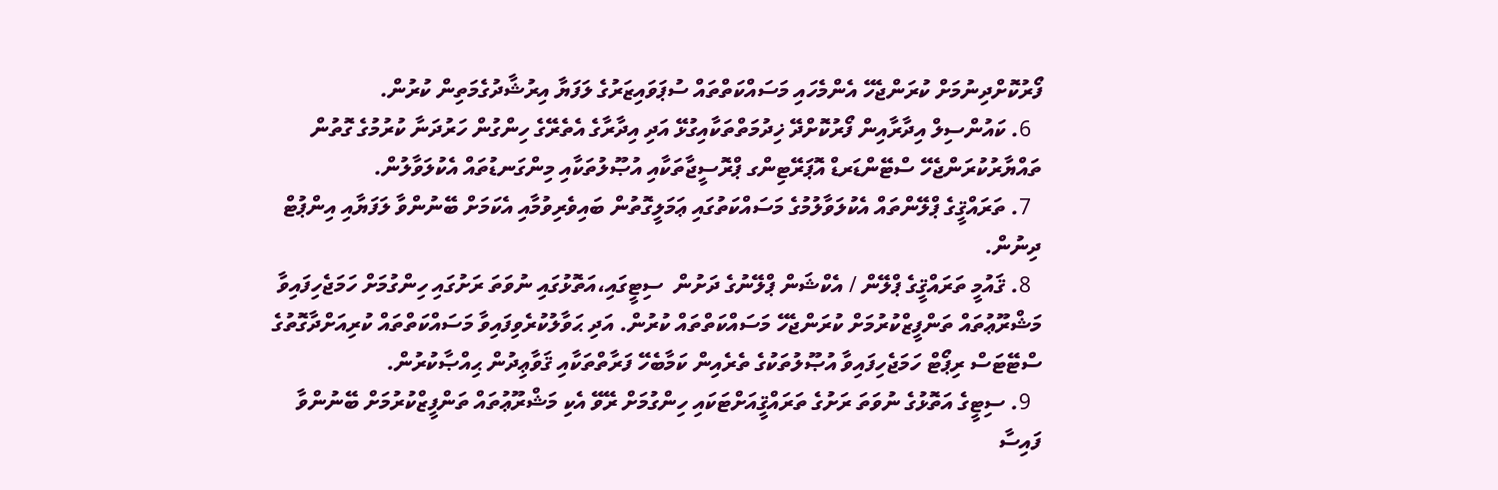ފޯރުކޮށްދިނުމަށް ކުރަންޖެހޭ އެންމެހައި މަސައްކަތްތައް ސުޕަވައިޒަރުގެ ލަފަޔާ އިރުޝާދުގެމަތިން ކުރުން.
  6. ކައުންސިލް އިދާރާއިން ފޯރުކޮށްދޭ ޚިދުމަތްތަކާއިގުޅޭ އަދި އިދާރާގެ އެތެރޭގެ ހިންގުން ހަރުދަނާ ކުރުމުގެ ގޮތުން ތައްޔާރުކުރަންޖެހޭ ސްޓޭންޑަރޑް އޮޕަރޭޓިންގ ޕްރޮސީޖާތަކާއި އުޞޫލުތަކާއި މިންގަނޑުތައް އެކުލަވާލުން.
  7. ތަރައްޤީގެ ޕްލޭންތައް އެކުލަވާލުމުގެ މަސައްކަތުގައި ޢަމަލީގޮތުން ބައިވެރިވުމާއި އެކަމަށް ބޭނުންވާ ލަފަޔާއި އިންޕުޓް ދިނުން.
  8. ޤައުމީ ތަރައްޤީގެ ޕްލޭން / އެކްޝަން ޕްލޭނުގެ ދަށުން  ސިޓީގައި،އަތޮޅުގައި ނުވަތަ ރަށުގައި ހިންގުމަށް ހަމަޖެހިފައިވާ މަޝްރޫޢުތައް ތަންފީޒްކުރުމަށް ކުރަންޖެހޭ މަސައްކަތްތައް ކުރުން. އަދި ޙަވާލުކުރެވިފައިވާ މަސައްކަތްތައް ކުރިއަށްދާގޮތުގެ ސްޓޭޓަސް ރިޕޯޓް ހަމަޖެހިފައިވާ އުޞޫލުތަކުގެ ތެރެއިން ކަމާބެހޭ ފަރާތްތަކާއި ޤަވާޢިދުން ޙިއްޞާކުރުން.
  9. ސިޓީގެ އަތޮޅުގެ ނުވަތަ ރަށުގެ ތަރައްޤީއަށްޓަކައި ހިންގުމަށް ރޭވޭ އެކި މަޝްރޫޢުތައް ތަންފީޒްކުރުމަށް ބޭނުންވާ ފައިސާ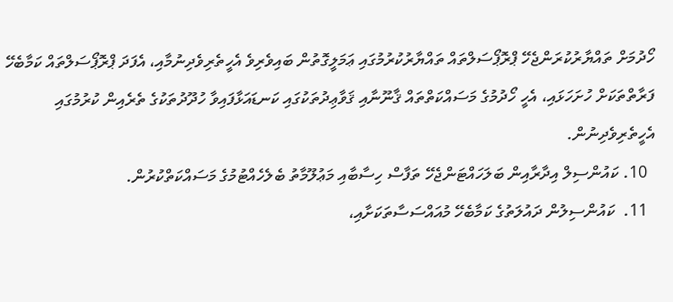ހޯދުމަށް ތައްޔާރުކުރަންޖެހޭ ޕްރޮޕޯސަލްތައް ތައްޔާރުކުރުމުގައި ޢަމަލީގޮތުން ބައިވެރިވެ އެހީތެރިވެދިނުމާއި، އެފަދަ ޕްރޮޕޯސަލްތައް ކަމާބެހޭ ފަރާތްތަކަށް ހުށަހަޅައި، އެހީ ހޯދުމުގެ މަސައްކަތްތައް ޤާނޫނާއި ޤަވާޢިދުތަކުގައި ކަނޑައަޅާފައިވާ ހުދޫދުތަކުގެ ތެރެއިން ކުރުމުގައި އެހީތެރިވެދިނުން.
  10. ކައުންސިލް އިދާރާއިން ބަލަހައްޓަންޖެހޭ ތަފާސް ހިސާބާއި މަޢުލޫމާތު ބެލެހެއްޓުމުގެ މަސައްކަތްކުރުން.
  11.  ކައުންސިލުން ދައުލަތުގެ ކަމާބެހޭ މުއައްސަސާތަކަށާއި،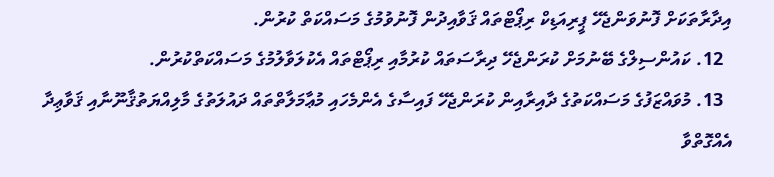އިދާރާތަކަށް ފޮނުވަންޖެހޭ ޕީރިއަޑިކް ރިޕޯޓްތައް ޤަވާއިދުން ފޮނުވުމުގެ މަސައްކަތް ކުރުން.
  12. ކައުންސިލްގެ ބޭނުމަށް ކުރަންޖެހޭ ދިރާސަތައް ކުރުމާއި ރިޕޯޓްތައް އެކުލަވާލުމުގެ މަސައްކަތްކުރުން.
  13. މުވައްޒަފުގެ މަސައްކަތުގެ ދާއިރާއިން ކުރަންޖެހޭ ފައިސާގެ އެންމެހައި މުޢާމަލާތްތައް ދައުލަތުގެ މާލިއްޔަތުޤާނޫނާއި ޤަވާޢިދާ އެއްގޮތްވާ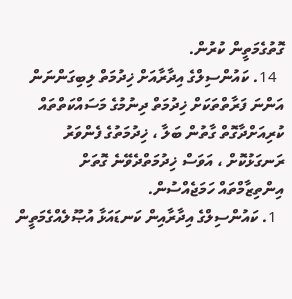ގޮތުގެމަތީން ކުރުން.
  14. ކައުންސިލްގެ އިދާރާއަށް ޚިދުމަތް ލިބިގަންނަން އަންނަ ފަރާތްތަކަށް ޚިދުމަތް ދިނުމުގެ މަސައްކަތްތައް ކުރިއަށްދާގޮތް ގާތުން ބަލާ ، ޚިދުމަތުގެ ފެންވަރު ރަނގަޅުކޮށް ، އަވަސް ޚިދުމަތްދެވޭނެ ގޮތަށް އިންތިޒާމްތައް ހަމަޖެއްސުން.
  1. ކައުންސިލްގެ އިދާރާއިން ކަނޑައަޅާ އުޞޫލެއްގެމަތީން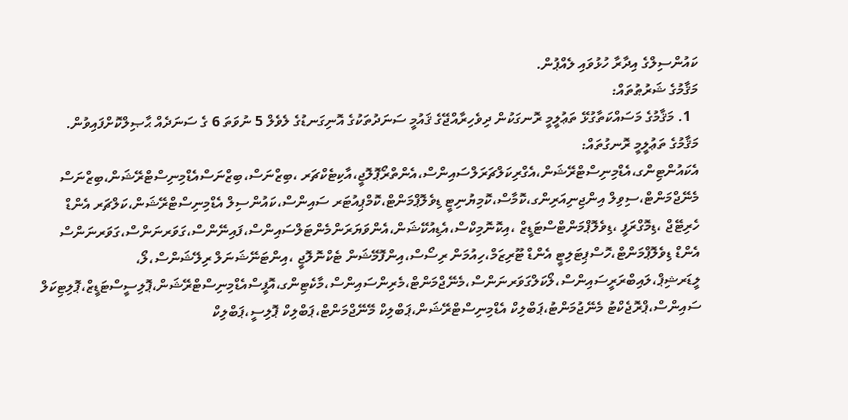ކައުންސިލްގެ އިދާރާ ހުޅުވައި ލެއްޕުން.
މަޤާމުގެ ޝަރުޠުތައް:
  1. މަޤާމުގެ މަސައްކަތާގުޅޭ ތަޢުލީމީ ރޮނގަކުން ދިވެހިރާއްޖޭގެ ޤައުމީ ސަނަދުތަކުގެ އޮނިގަނޑުގެ ލެވެލް 5 ނުވަތަ 6 ގެ ސަނަދެއް ޙާޞިލްކޮށްފައިވުން.
މަޤާމުގެ ތަޢުލީމީ ރޮނގުތައް:
އެކައުންޓިންގ،އެޑްމިނިސްޓްރޭޝަން،އެގްރިކަލްޗަރަލްސައިންސް،އެންތްރޯޕޮލޮޖީ،އާކިޓެކްޗަރ ،ބިޒްނަސް،ބިޒްނަސްއެޑްމިނިސްޓްރޭޝަން،ބިޒްނަސް މެނޭޖްމަންޓް،ސިވިލް އިންޖިނިއަރިންގ،ކޮމާސް،ކޮމިޔުނިޓީ ޑިވެލޮޕްމަންޓް،ކޮމްޕިއުޓަރ ސައިންސް،ކައުންސިލް އެޑްމިނިސްޓްރޭޝަން،ކަލްޗަރ އެންޑް ހެރިޓޭޖް ،ޑިމޮގްރަފީ ،ޑިވެލޮޕްމަންޓްސްޓަޑީޒް ،އިކޮނޮމިކްސް،އެޑިއުކޭޝަން،އެންވަޔަރަންމެންޓަލްސައިންސް،ފައިނޭންސް،ގަވަރނަންސް،ގަވަރނަންސް އެންޑް ޑިވެލޮޕްމަންޓް،ހޮސްޕިޓަލިޓީ އެންޑް ޓޫރިޒަމް،ހިއުމަން ރިސޯސް،އިންފޮމޭޝަން ޓެކްނޮލޮޖީ ،އިންޓަނޭޝަނަލް ރިލޭޝަންސް،ލޯ،
ލީޑަރޝިޕް،ލައިބްރަރީސައިންސް،ލޯކަލްގަވަރނަންސް،މެނޭޖްމަންޓް،މެރިންސައިންސް،މާކެޓިންގ،އޮފީސްއެޑްމިނިސްޓްރޭޝަން،ޕޮލިސީސްޓަޑީޒް،ޕޮލިޓިކަލް ސައިންސް،ޕްރޮޖެކްޓު މެނޭޖުމަންޓު،ޕަބްލިކް އެޑްމިނިސްޓްރޭޝަން،ޕަބްލިކް މޭނޭޖްމަންޓް،ޕަބްލިކް ޕޮލިސީ،ޕަބްލިކް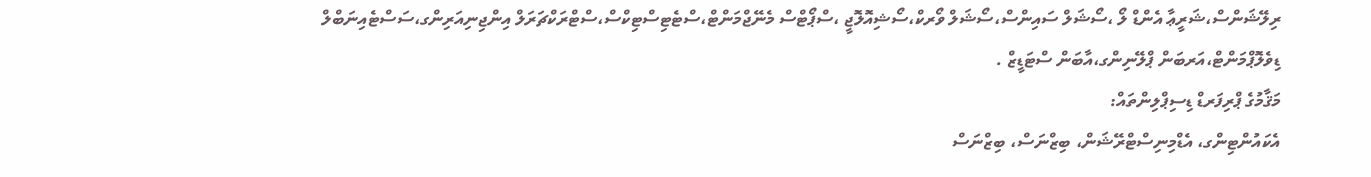ރިލޭޝަންސް،ޝަރީޢާ އެންޑް ލޯ ،ސޯޝަލް ސައިންސް،ސޯޝަލް ވޯރކް،ސޯޝިއޮލޮޖީ ،ސްޕޯޓްސް މެނޭޖްމަންޓް،ސްޓެޓިސްޓިކްސް،ސްޓްރަކްޗަރަލް އިންޖިނިއަރިންގ،ސަސްޓެއިނަބްލް ޑިވެލޮޕްމަންޓް،އަރބަން ޕްލޭނިންގ،އާބަން ސްޓަޑީޒް .
މަޤާމުގެ ޕްރިފަރޑް ޑިސިޕްލިންތައް:
އެކައުންޓިންގ، އެޑްމިނިސްޓްރޭޝަން، ބިޒްނަސް، ބިޒްނަސް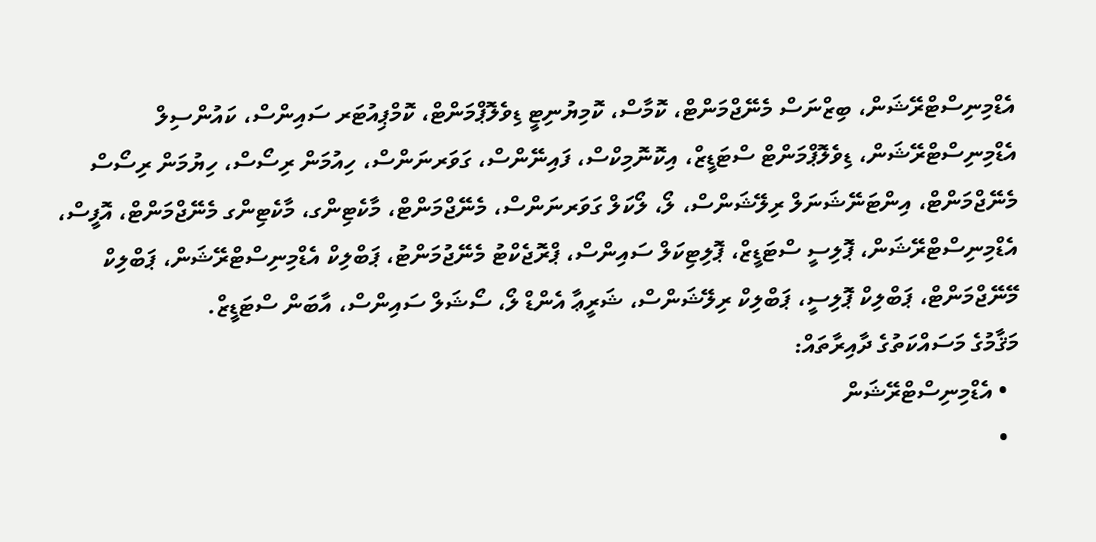އެޑްމިނިސްޓްރޭޝަން، ބިޒްނަސް މެނޭޖްމަންޓް، ކޮމާސް، ކޮމިޔުނިޓީ ޑިވެލޮޕްމަންޓް، ކޮމްޕިއުޓަރ ސައިންސް، ކައުންސިލް އެޑްމިނިސްޓްރޭޝަން، ޑިވެލޮޕްމަންޓް ސްޓަޑީޒް، އިކޮނޮމިކްސް، ފައިނޭންސް، ގަވަރނަންސް، ހިއުމަން ރިސޯސް، ހިޔުމަން ރިސޯސް މެނޭޖްމަންޓް، އިންޓަނޭޝަނަލް ރިލޭޝަންސް، ލޯ، ލޯކަލް ގަވަރނަންސް، މެނޭޖްމަންޓް، މާކެޓިންގ، މާކެޓިންގ މެނޭޖްމަންޓް، އޮފީސް، އެޑްމިނިސްޓްރޭޝަން، ޕޮލިސީ ސްޓަޑީޒް، ޕޮލިޓިކަލް ސައިންސް، ޕްރޮޖެކްޓު މެނޭޖުމަންޓު، ޕަބްލިކް އެޑްމިނިސްޓްރޭޝަން، ޕަބްލިކް މޭނޭޖްމަންޓް، ޕަބްލިކް ޕޮލިސީ، ޕަބްލިކް ރިލޭޝަންސް، ޝަރީޢާ އެންޑް ލޯ، ސޯޝަލް ސައިންސް، އާބަން ސްޓަޑީޒް.
މަޤާމުގެ މަސައްކަތުގެ ދާއިރާތައް:
  • އެޑްމިނިސްޓްރޭޝަން
  •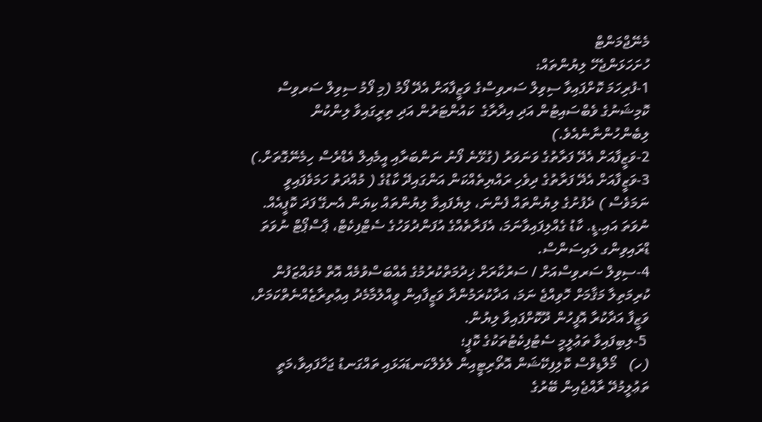މެނޭޖްމަންޓް
ހުށަހަޅަންޖެހޭ ލިޔުންތައް:
1-ފުރިހަމަ ކޮށްފައިވާ ސިވިލް ސަރވިސްގެ ވަޒީފާއަށް އެދޭ ފޯމު (މި ފޯމު ސިވިލް ސަރވިސް ކޮމިޝަނުގެ ވެބްސައިޓުން އަދި އިދާރާގެ  ކައުންޓަރުން އަދި ތިރީގައިވާ ލިންކުން ލިބެންހުންނާނެއެވެ.)
2-ވަޒީފާއަށް އެދޭ ފަރާތުގެ ވަނަވަރު (ގުޅޭނެ ފޯނު ނަންބަރާއި އީމެއިލް އެޑްރެސް ހިމެނޭގޮތަށް.)
3-ވަޒީފާއަށް އެދޭ ފަރާތުގެ ދިވެހި ރައްޔިތެއްކަން އަންގައިދޭ ކާޑުގެ ( މުއްދަތު ހަމަވެފައިވީ ނަމަވެސް ) ދެފުށުގެ ލިޔުންތައް ފެންނަ، ލިޔެފައިވާ ލިޔުންތައް ކިޔަން އެނގޭ ފަދަ ކޮޕީއެއް. ނުވަތަ އައި.ޑީ. ކާޑު ގެއްލިފައިވާނަމަ، އެފަރާތެއްގެ އުފަންދުވަހުގެ ސެޓްފިކެޓް، ޕާސްޕޯޓް ނުވަތަ ޑްރައިވިންގ ލައިސަންސް.
4-ސިވިލް ސަރވިސްއަށް / ސަރުކާރަށް ޚިދުމަތްކުރުމުގެ އެއްބަސްވުމެއް އޮތް މުވައްޒަފުން ކުރިމަތިލާ މަޤާމަށް ހޮވިއްޖެ ނަމަ، އަދާކުރަމުންދާ ވަޒީފާއިން ވީއްލުމާމެދު އިޢުތިރާޒެއްނެތްކަމަށް، ވަޒީފާ އަދާކުރާ އޮފީހުން ދޫކޮށްފައިވާ ލިޔުން.
 5-ލިބިފައިވާ ތަޢުލީމީ ސެޓުފިކެޓުތަކުގެ ކޮޕީ؛
(ހ)   މޯލްޑިވްސް ކޮލިފިކޭޝަން އޮތޯރިޓީއިން ލެވެލްކަނޑައަޅައި ތައްގަނޑު ޖަހާފައިވާ،މަތީ ތަޢުލީމުދޭ ރާއްޖެއިން ބޭރުގެ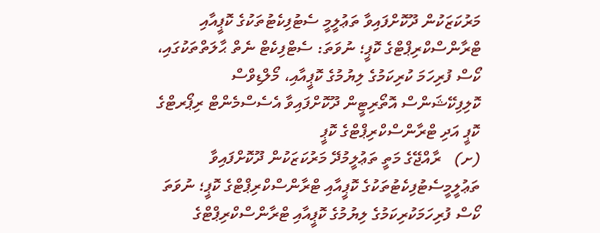މަރުކަޒަކުން ދޫކޮށްފައިވާ ތަޢުލީމީ ސެޓުފިކެޓުތަކުގެ ކޮޕީއާއި ޓްރާންސްކްރިޕްޓްގެ ކޮޕީ؛ ނުވަތަ: ސެޓްފިކެޓް ނެތް ޙާލަތްތަކުގައި، ކޯސް ފުރިހަމަ ކުރިކަމުގެ ލިޔުމުގެ ކޮޕީއާއި، މޯލްޑިވްސް ކޮލިފިކޭޝަންސް އޮތޯރިޓީން ދޫކޮށްފައިވާ އެސެސްމެންޓް ރިޕޯރޓްގެ ކޮޕީ އަދި ޓްރާންސްކްރިޕްޓްގެ ކޮޕީ
(ށ)   ރާއްޖޭގެ މަތީ ތަޢުލީމުދޭ މަރުކަޒަކުން ދޫކޮށްފައިވާ ތަޢުލީމީސެޓުފިކެޓުތަކުގެ ކޮޕީއާއި ޓްރާންސްކްރިޕްޓްގެ ކޮޕީ؛ ނުވަތަ ކޯސް ފުރިހަމަކުރިކަމުގެ ލިޔުމުގެ ކޮޕީއާއި ޓްރާންސްކްރިޕްޓްގެ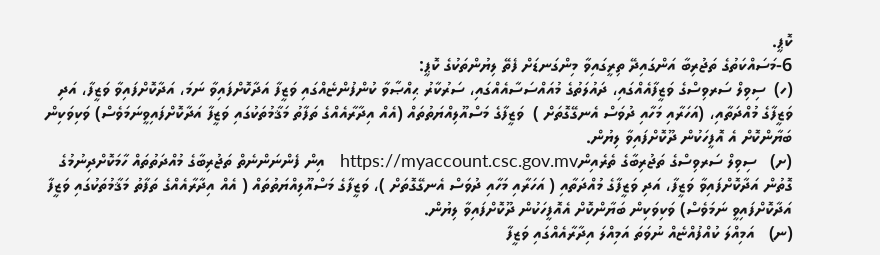ކޮޕީ.
6-މަސައްކަތުގެ ތަޖުރިބާ އަންގައިދޭ ތިރީގައިވާ މިންގަނޑަށް ފެތޭ ލިޔުންތަކުގެ ކޮޕީ:
(ހ)  ސިވިލް ސަރވިސްގެ ވަޒީފާއެއްގައި، ދައުލަތުގެ މުއައްސަސާއެއްގައި، ސަރުކާރު ޙިއްޞާވާ ކުންފުންޏެއްގައި ވަޒީފާ އަދާކޮށްފައިވާ ނަމަ، އަދާކޮށްފައިވާ ވަޒީފާ، އަދި ވަޒީފާގެ މުއްދަތާއި، (އަހަރާއި މަހާއި ދުވަސް އެނގޭގޮތަށް )  ވަޒީފާގެ މަސްއޫލިއްޔަތުތައް (އެއް އިދާރާއެއްގެ ތަފާތު މަޤާމުތަކުގައި ވަޒީފާ އަދާކޮށްފައިވީނަމަވެސް) ވަކިވަކިން ބަޔާންކޮށް އެ އޮފީހަކުން ދޫކޮށްފައިވާ ލިޔުން.
(ށ)   ސިވިލް ސަރވިސްގެ ތަޖުރިބާގެ ތެރެއިންhttps://myaccount.csc.gov.mv   އިން ފެންނަންނެތް ތަޖުރިބާގެ މުއްދަތުތައް ހާމަކޮށްދިނުމުގެ ގޮތުން އަދާކޮށްފައިވާ ވަޒީފާ، އަދި ވަޒީފާގެ މުއްދަތާއި ( އަހަރާއި މަހާއި ދުވަސް އެނގޭގޮތަށް )، ވަޒީފާގެ މަސްއޫލިއްޔަތުތައް ( އެއް އިދާރާއެއްގެ ތަފާތު މަޤާމުތަކުގައި ވަޒީފާ އަދާކޮށްފައިވީ ނަމަވެސް) ވަކިވަކިން ބަޔާންކޮށް އެއޮފީހަކުން ދޫކޮށްފައިވާ ލިޔުން.
(ނ)   އަމިއްލަ ކުއްފުއްޏެއް ނުވަތަ އަމިއްލަ އިދާރާއެއްގައި ވަޒީފާ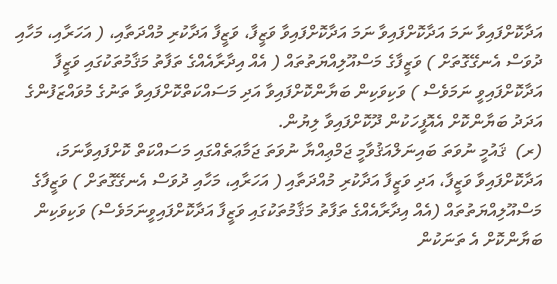އަދާކޮށްފައިވާ ނަމަ އަދާކޮށްފައިވާ ނަމަ އަދާކޮށްފައިވާ ވަޒީފާ، ވަޒީފާ އަދާކުރި މުއްދަތާއި، ( އަހަރާއި، މަހާއި ދުވަސް އެނގޭގޮތަށް ) ވަޒީފާގެ މަސްއޫލިއްޔަތުތައް ( އެއް އިދާރާއެއްގެ ތަފާތު މަޤާމުތަކުގައި ވަޒީފާ އަދާކޮށްފައިވީ ނަމަވެސް ) ވަކިވަކިން ބަޔާންކޮށްފައިވާ އަދި މަސައްކަތްކޮށްފައިވާ ތަނުގެ މުވައްޒަފުންގެ އަދަދު ބަޔާންކޮށް އެއޮފީހަކުން ދޫކޮށްފައިވާ ލިޔުން.
(ރ)  ޤައުމީ ނުވަތަ ބައިނަލްއަޤުވާމީ ޖަމްޢިއްޔާ ނުވަތަ ޖަމާޢަތެއްގައި މަސައްކަތް ކޮށްފައިވާނަމަ، އަދާކޮށްފައިވާ ވަޒީފާ، އަދި ވަޒީފާ އަދާކުރި މުއްދަތާއި ( އަހަރާއި، މަހާއި ދުވަސް އެނގޭގޮތަށް ) ވަޒީފާގެ މަސްއޫލިއްޔަތުތައް (އެއް އިދާރާއެއްގެ ތަފާތު މަޤާމުތަކުގައި ވަޒީފާ އަދާކޮށްފައިވީނަމަވެސް) ވަކިވަކިން ބަޔާންކޮށް އެ ތަނަކުން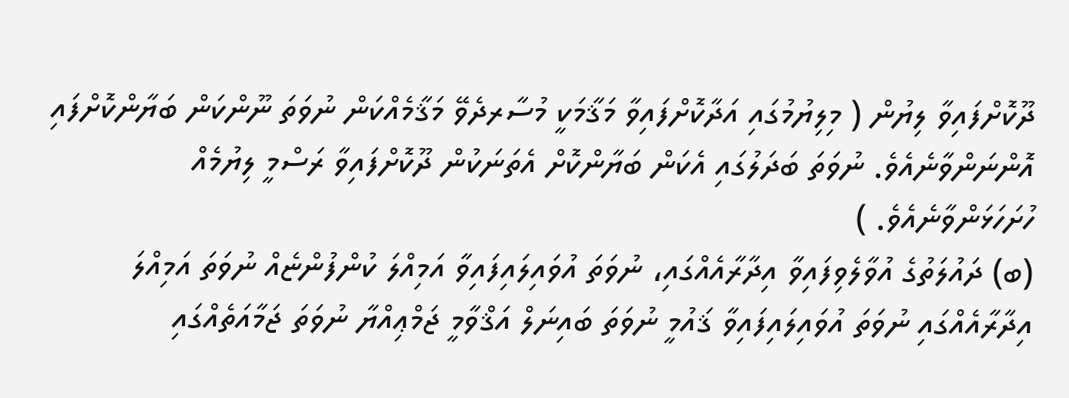ދޫކޮށްފައިވާ ލިޔުން ( މިލިޔުމުގައި އަދާކޮށްފައިވާ މަޤާމަކީ މުސާރދެވޭ މަޤާމެއްކަން ނުވަތަ ނޫންކަން ބަޔާންކޮށްފައި އޮންނަންވާނެއެވެ. ނުވަތަ ބަދަލުގައި އެކަން ބަޔާންކޮށް އެތަނަކުން ދޫކޮށްފައިވާ ރަސްމީ ލިޔުމެއް ހުށަހަޅަންވާނެއެވެ. )
(ބ) ދައުލަތުގެ އުވާލެވިފައިވާ އިދާރާއެއްގައި، ނުވަތަ އުވައިލައިފައިވާ އަމިއްލަ ކުންފުންޏެއް ނުވަތަ އަމިއްލަ އިދާރާއެއްގައި ނުވަތަ އުވައިލައިފައިވާ ޤައުމީ ނުވަތަ ބައިނަލް އަޤްވާމީ ޖަމްޢިއްޔާ ނުވަތަ ޖަމާއަތެއްގައި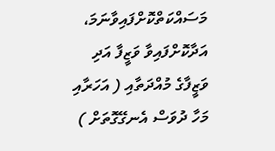މަސައްކަތްކޮށްފައިވާނަމަ، އަދާކޮށްފައިވާ ވަޒީފާ އަދި ވަޒީފާގެ މުއްދަތާއި ( އަހަރާއި މަހާ ދުވަސް އެނގޭގޮތަށް )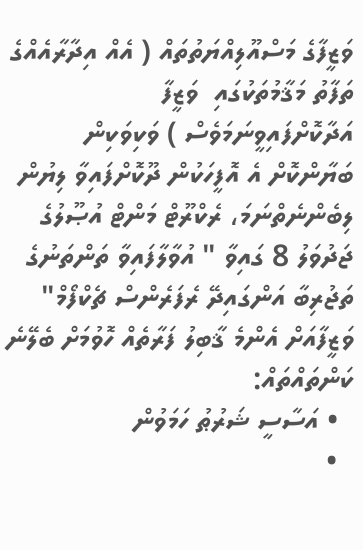ވަޒީފާގެ މަސްއޫލިއްޔަތުތައް ( އެއް އިދާރާއެއްގެ ތަފާތު މަޤާމުތަކުގައި  ވަޒީފާ އަދާކޮށްފައިވީނަމަވެސް ) ވަކިވަކިން ބަޔާންކޮށް އެ އޮފީހަކުން ދޫކޮށްފައިވާ ލިޔުން ލިބެންނެތްނަމަ، ރެކްރޫޓް މަންޓް އުޞޫލުގެ ޖަދުވަލު 8 ގައިވާ " އުވާލާފައިވާ ތަންތަނުގެ ތަޖުރިބާ އަންގައިދޭ ރެފަރެންސް ޗެކްފޯމް"
ވަޒީފާއަށް އެންމެ ޤާބިލު ފަރާތެއް ހޮވުމަށް ބެލޭނެ ކަންތައްތައް:
  • އަސާސީ ޝަރުޠު ހަމަވުން
  •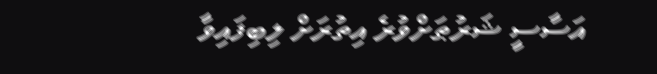އަސާސީ ޝަރުޠަށްވުރެ އިތުރަށް ލިބިފައިވާ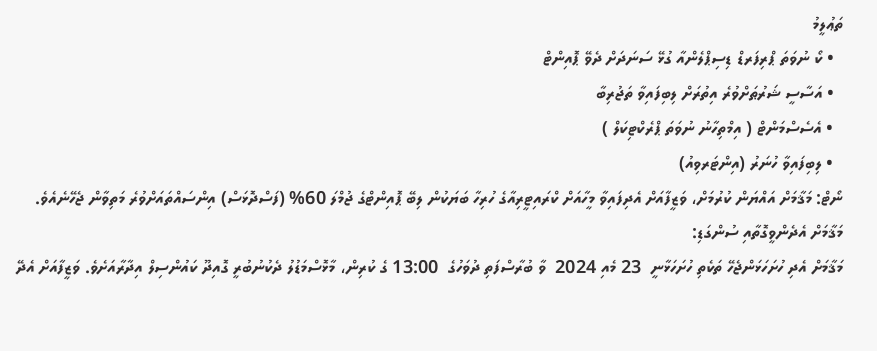ތަޢުލީމު
  • ކޯ ނުވަތަ ޕްރިފަރޑް ޑިސިޕްލެންއާ ގުޅޭ ސަނަދަށް ދެވޭ ޕޮއިންޓް
  • އަސާސީ ޝަރުޠަށްވުރެ އިތުރަށް ލިބިފައިވާ ތަޖުރިބާ
  • އެސެސްމަންޓް ( އިމްތިހާނު ނުވަތަ ޕްރެކްޓިކަލް )
  • ލިބިފައިވާ ހުނަރު (އިންޓަރވިއު)
ނޯޓް: މަޤާމަށް އައްޔަން ކުރުމަށް، ވަޒީފާއަށް އެދިފައިވާ މީހާއަށް ކްރައިޓީރިއާގެ ހުރިހާ ބަޔަކުން ލިބޭ ޕޮއިންޓްގެ ޖުމްލަ 60% (ފަސްދޮޅަސް) އިންސައްތައަށްވުރެ މަތިވާން ޖެހޭނެއެވެ.
މަޤާމަށް އެދެންވީގޮތާއި ސުންގަޑި:
މަޤާމަށް އެދި ހުށަހަޅަންޖެހޭ ތަކެތި ހުށަހަޅާނީ  23 މެއި 2024  ވާ ބުރާސްފަތި ދުވަހުގެ  13:00 ގެ ކުރިން، މާޅޮސްމަޑުލު ދެކުނުބުރީ ގޮއިދޫ ކައުންސިލް އިދާރާއަށެވެ. ވަޒީފާއަށް އެދޭ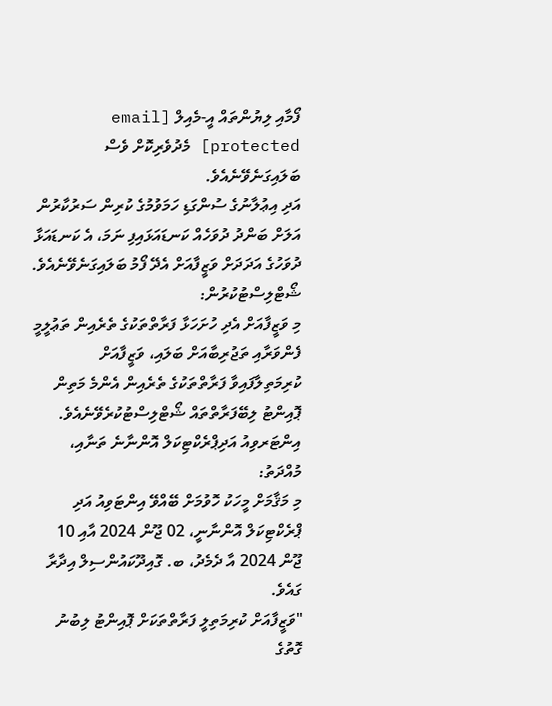ފޯމާއި ލިޔުންތައް އީ-މެއިލް [email protected] މެދުވެރިކޮށް ވެސް ބަލައިގަނެވޭނެއެވެ.
އަދި އިޢުލާނުގެ ސުންގަޑި ހަމަވުމުގެ ކުރިން ސަރުކާރުން އަލަށް ބަންދު ދުވަހެއް ކަނޑައަޅައިފި ނަމަ، އެ ކަނޑައަޅާ ދުވަހުގެ އަދަދަށް ވަޒީފާއަށް އެދޭ ފޯމު ބަލައިގަނެވޭނެއެވެ.
ޝޯޓްލިސްޓުކުރުން:
މި ވަޒީފާއަށް އެދި ހުށަހަޅާ ފަރާތްތަކުގެ ތެރެއިން ތަޢުލީމީ ފެންވަރާއި ތަޖުރިބާއަށް ބަލައި، ވަޒީފާއަށް ކުރިމަތިލާފައިވާ ފަރާތްތަކުގެ ތެރެއިން އެންމެ މަތިން ޕޮއިންޓު ލިބޭފަރާތްތައް ޝޯޓްލިސްޓުކުރެވޭނެއެވެ.
އިންޓަރވިއު އަދިޕްރެކްޓިކަލް އޮންނާނެ ތަނާއި، މުއްދަތު:
މި މަޤާމަށް މީހަކު ހޮވުމަށް ބޭއްވޭ އިންޓަވިއު އަދި ޕްރެކްޓިކަލް އޮންނާނީ، 02 ޖޫން 2024 އާއި 10 ޖޫން 2024 އާ ދެމެދު، ބ. ގޮއިދޫކައުންސިލް އިދާރާ ގައެވެ.
"ވަޒީފާއަށް ކުރިމަތިލީ ފަރާތްތަކަށް ޕޮއިންޓު ލިބުނު ގޮތުގެ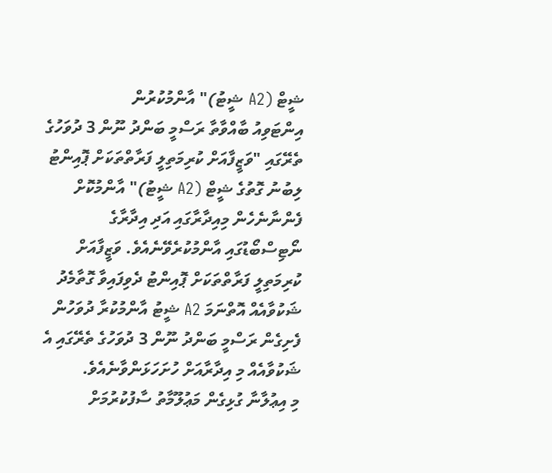ޝީޓް (A2 ޝީޓު)" އާންމުކުރުން
އިންޓަވިއު ބާއްވާތާ ރަސްމީ ބަންދު ނޫން 3 ދުވަހުގެ ތެރޭގައި "ވަޒީފާއަށް ކުރިމަތިލީ ފަރާތްތަކަށް ޕޮއިންޓު ލިބުނު ގޮތުގެ ޝީޓް (A2 ޝީޓު)" އާންމުކޮށް ފެންނާނެހެން މިއިދާރާގައި އަދި އިދާރާގެ ނޯޓިސްބޯޑުގައި އާންމުކުރެވޭނެއެވެ. ވަޒީފާއަށް ކުރިމަތިލީ ފަރާތްތަކަށް ޕޮއިންޓު ދެވިފައިވާ ގޮތާމެދު ޝަކުވާއެއް އޮތްނަމަ A2 ޝީޓު އާންމުކުރާ ދުވަހުން ފެށިގެން ރަސްމީ ބަންދު ނޫން 3 ދުވަހުގެ ތެރޭގައި އެ ޝަކުވާއެއް މި އިދާރާއަށް ހުށަހަޅަންވާނެއެވެ.
މި އިޢުލާނާ ގުޅިގެން މަޢުލޫމާތު ސާފުކުރުމަށް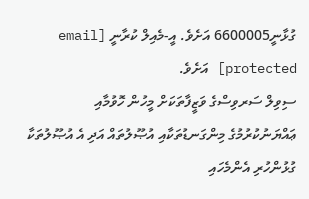ގުޅާނީ6600005 އަށެވެ. އީ-މެއިލް ކުރާނީ [email protected] އަށެވެ.
ސިވިލް ސަރވިސްގެ ވަޒީފާތަކަށް މީހުން ހޮވުމާއި ޢައްޔަނުކުރުމުގެ މިންގަނޑުތަކާއި އުޞޫލުތައް އަދި އެ އުޞޫލުތަކާ ގުޅުންހުރި އެންމެހައި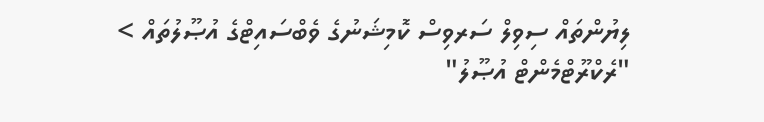ލިޔުންތައް ސިވިލް ސަރވިސް ކޮމިޝަނުގެ ވެބްސައިޓްގެ އުޞޫލުތައް > "ރެކްރޫޓްމެންޓް އުޞޫލު"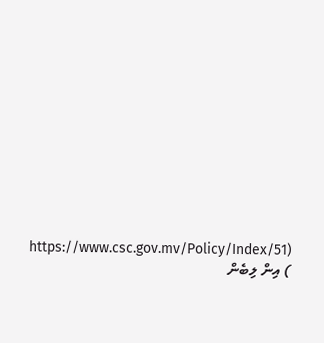(https://www.csc.gov.mv/Policy/Index/51 ) އިން ލިބެން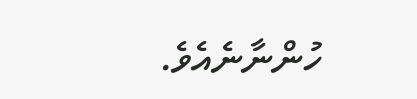ހުންނާނެއެވެ.